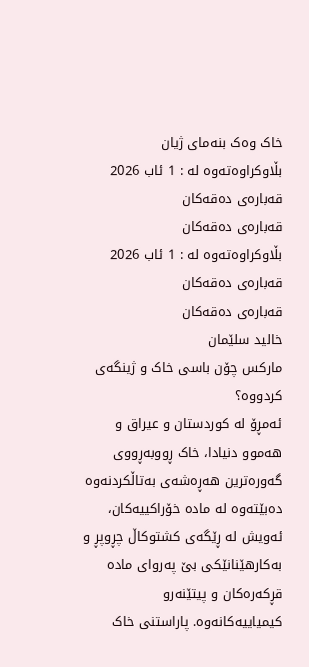خاک وەک بنەمای ژیان
بڵاوکراوەتەوە لە : 1 ئاب 2026
قەبارەی دەقەکان
قەبارەی دەقەکان
بڵاوکراوەتەوە لە : 1 ئاب 2026
قەبارەی دەقەکان
قەبارەی دەقەکان
خالید سلێمان
مارکس چۆن باسی خاک و ژینگەی کردووە؟
ئەمڕۆ لە کوردستان و عیراق و هەموو دنیادا، خاک ڕووبەڕووی گەورەترین هەڕەشەی بەتاڵکردنەوە دەبێتەوە لە مادە خۆراکییەکان، ئەویش لە ڕێگەی کشتوکاڵ چڕوپڕ و بەکارهێنانێکی بێ پەروای مادە قڕکەرەکان و پیتێنەرو کیمیاییەکانەوە. پاراستنی خاک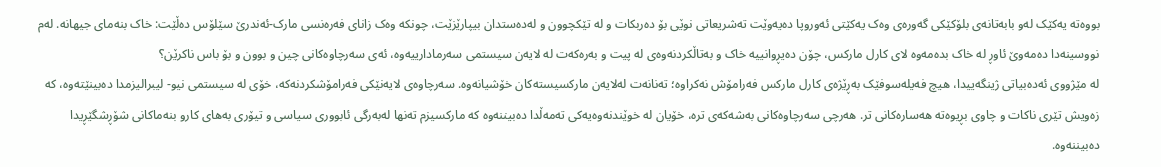بووەتە یەکێک لەو بابەتانەی بلۆکێکی گەورەی وەک یەکێتی ئەوروپا دەیەوێت تەشریعاتی نوێی بۆ دەربکات و لە تێکچوون و لەدەستدان بیپارێزێت، چونکە وەک زانای فەرەنسی مارک-ئەندرێ سێلۆس دەڵێت: خاک بنەمای جیهانە. لەم نووسینەدا دەمەوێ ئاوڕ لە خاک بدەمەوە لای کارل مارکس، چۆن دەیڕوانییە خاک و بەتاڵکردنەوەی لە پیت و بەرەکەت لە لایەن سیستمی سەرمادارییەوە، ئەی سەرچاوەکانی چین و بوون و بۆ باس ناکرێن؟
لە مێژووی ئەدەبیاتی ژینگەییدا، هیچ فەیلەسوفێک بەڕێژەی کارل مارکس فەرامۆش نەکراوە؛ تەنانەت لەلایەن مارکسیستەکان خۆشیانەوە. سەرچاوەی لایەنێکی فەرامۆشکردنەکە، خۆی لە سیستمی نیو- لیبرالیزمدا دەبینێتەوە، کە زەویش تێری ناکات و چاوی بڕیوەتە هەسارەکانی تر. هەرچی سەرچاوەکانی بەشەکەی ترە، خۆیان لە خوێندنەوەیەکی تەمەڵدا دەبیننەوە کە مارکسیزم تەنها لەبەرگی ئابووری سیاسی و تیۆری بەهای کارو بنەماکانی شۆڕشگێڕیدا دەبیننەوە.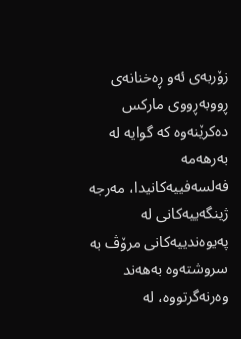زۆربەی ئەو ڕەخنانەی ڕووبەڕووی مارکس دەکرێنەوە کە گوایە لە بەرهەمە فەلسەفییەکانیدا، مەرجە ژینگەییەکانی لە پەیوەندییەکانی مرۆڤ بە سروشتەوە بەهەند وەرنەگرتووە، لە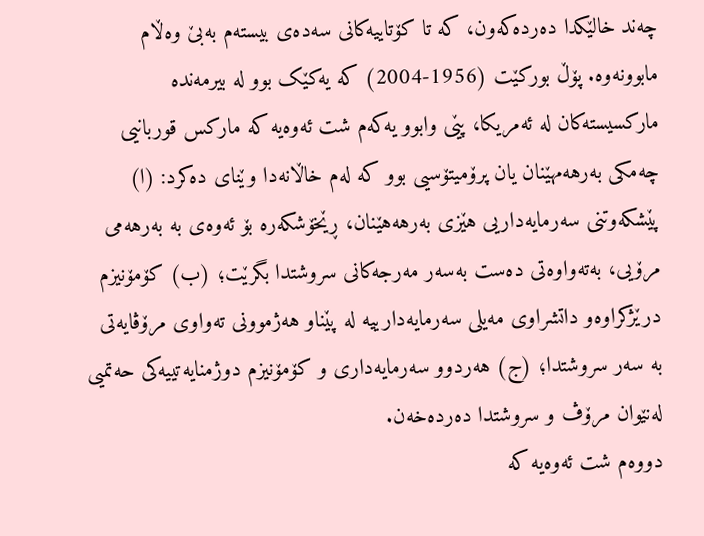چەند خالێکدا دەردەکەون، کە تا کۆتاییەکانی سەدەی بیستەم بەبێ وەڵام مابوونەوە. پۆڵ بورکێت (1956-2004) کە یەکێک بوو لە بیرمەندە مارکسیستەکان لە ئەمریکا، پێی وابوو یەکەم شت ئەوەیە کە مارکس قوربانیی چەمکی بەرهەمهێنان یان پرۆمیتۆسیی بوو کە لەم خاڵانەدا وێنای دەکرد: (ا) پێشکەوتنی سەرمایەداریی هێزی بەرهەهێنان، ڕێخۆشکەرە بۆ ئەوەی بە بەرهەمی مرۆیی، بەتەواوەتی دەست بەسەر مەرجەکانی سروشتدا بگرێت؛ (ب) کۆمۆنیزم درێژکراوەو داتشراوی مەیلی سەرمایەدارییە لە پێناو هەژموونی تەواوی مرۆڤایەتی بە سەر سروشتدا؛ (ج) هەردوو سەرمایەداری و کۆمۆنیزم دوژمنایەتییەکی حەتمیی لەنێوان مرۆڤ و سروشتدا دەردەخەن.
دووەم شت ئەوەیە کە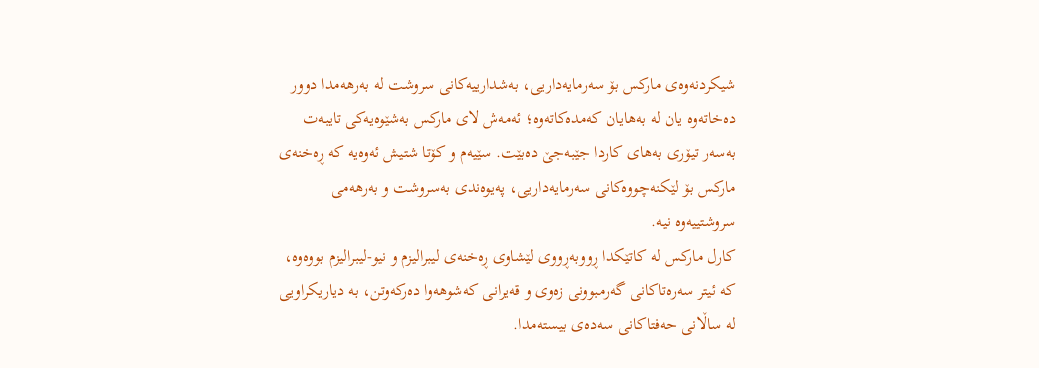شیکردنەوەی مارکس بۆ سەرمایەداریی، بەشدارییەکانی سروشت لە بەرهەمدا دوور دەخاتەوە یان لە بەهایان کەمدەکاتەوە؛ ئەمەش لای مارکس بەشێوەیەکی تایبەت بەسەر تیۆری بەهای کاردا جێبەجێ دەبێت. سێیەم و کۆتا شتیش ئەوەیە کە ڕەخنەی مارکس بۆ لێکنەچووەکانی سەرمایەداریی، پەیوەندی بەسروشت و بەرهەمی سروشتییەوە نیە.
کارل مارکس لە کاتێکدا ڕووبەڕووی لێشاوی ڕەخنەی لیبرالیزم و نیو-لیبرالیزم بووەوە، کە ئیتر سەرەتاکانی گەرمبوونی زەوی و قەیرانی کەشوهەوا دەرکەوتن، بە دیاریکراویی لە ساڵانی حەفتاکانی سەدەی بیستەمدا.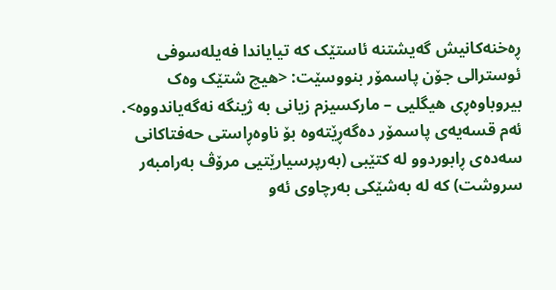ڕەخنەکانیش گەیشتنە ئاستێک کە تیایاندا فەیلەسوفی ئوسترالی جۆن پاسمۆر بنووسێت: <هیچ شتێک وەک بیروباوەڕی هیگلیی – مارکسیزم زیانی بە ژینگە نەگەیاندووە>. ئەم قسەیەی پاسمۆر دەگەڕێتەوە بۆ ناوەڕاستی حەفتاکانی سەدەی ڕابوردوو لە کتێبی (بەرپرسیارێتیی مرۆڤ بەرامبەر سروشت) کە لە بەشێکی بەرچاوی ئەو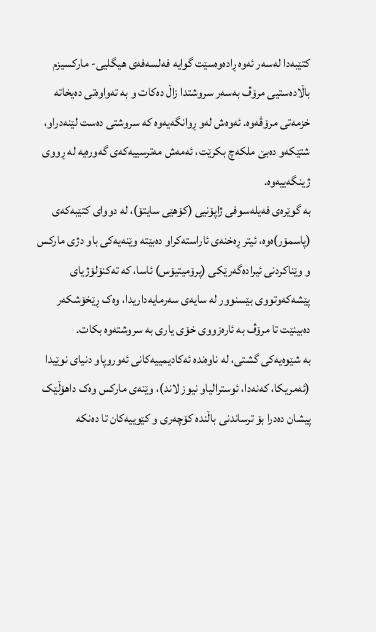کتێبەدا لەسەر ئەوە ڕادەوەسێت گوایە فەلسەفەی هیگلیی- مارکسیزم باڵادەستیی مرۆڤ بەسەر سروشتدا زاڵ دەکات و بە تەواوەتی دەیخاتە خزمەتی مرۆڤەوە. ئەوەش لەو ڕوانگەیەوە کە سروشتی دەست لێنەدراو، شتێکەو دەبێ ملکەچ بکرێت، ئەمەش مەترسییەکەی گەورەیە لە ڕووی ژینگەییەوە.
بە گوێرەی فەیلەسوفی ژاپۆنیی (کۆهێی سایتۆ)، لە دووای کتێبەکەی (پاسمۆر)ەوە، ئیتر ڕەخنەی ئاراستەکراو دەبێتە وێنەیەکی باو دژی مارکس و وێناکردنی ئیرادەگەرێکی (پرۆمیتیۆس) ئاسا، کە تەکنۆلۆژیای پێشەکەوتووی بێسنوور لە سایەی سەرمایەداریدا، وەک ڕێخۆشکەر دەبینێت تا مرۆڤ بە ئارەزووی خۆی یاری بە سروشتەوە بکات.
بە شێوەیەکی گشتی، لە ناوەندە ئەکادیمییەکانی ئەوروپاو دنیای نوێیدا (ئەمریکا، کەنەدا، ئوسترالیاو نیوز لاند)، وێنەی مارکس وەک داهۆڵێک پیشان دەدرا بۆ ترساندنی باڵندە کۆچەری و کێوییەکان تا دەنکە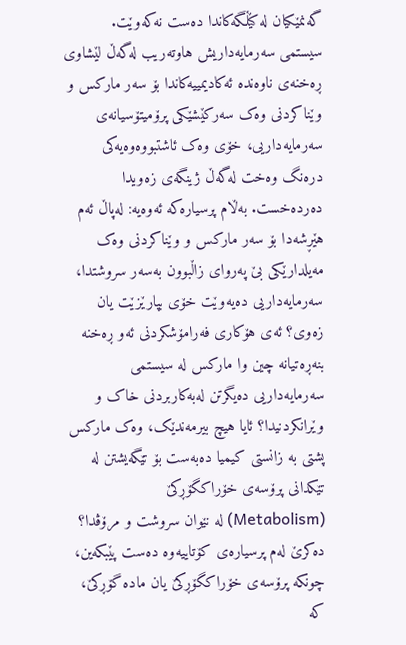گەنمێکیان لە کێڵگەکاندا دەست نەکەوێت. سیستمی سەرمایەداریش هاوتەریب لەگەڵ لێشاوی ڕەخنەی ناوەندە ئەکادیمییەکاندا بۆ سەر مارکس و وێناکردنی وەک سەرکێشێکی پرۆمیتۆسیانەی سەرمایەداریی، خۆی وەک ئاشتبووەوەیەکی درەنگ وەخت لەگەڵ ژینگەی زەویدا دەردەخست. بەڵام پرسیارەکە ئەوەیە: لەپاڵ ئەم هێڕشەدا بۆ سەر مارکس و وێناکردنی وەک مەیلدارێکی بێ پەروای زاڵبوون بەسەر سروشتدا، سەرمایەداریی دەیەوێت خۆی بپارێزێت یان زەوی؟ ئەی هۆکاری فەرامۆشکردنی ئەو ڕەخنە بنەڕەتیانە چین وا مارکس لە سیستمی سەرمایەداریی دەیگرتن لەبەکاربردنی خاک و وێرانکردنیدا؟ ئایا هیچ بیرمەندێک، وەک مارکس پشتی بە زانستی کیمیا دەبەست بۆ تێگەیشتن لە تێکدانی پرۆسەی خۆراکگۆڕکێ (Metabolism) لە نێوان سروشت و مرۆڤدا؟
دەکرێ لەم پرسیارەی کۆتاییەوە دەست پێبکەین، چونکە پرۆسەی خۆراکگۆڕکێ یان مادە گۆڕکێ، کە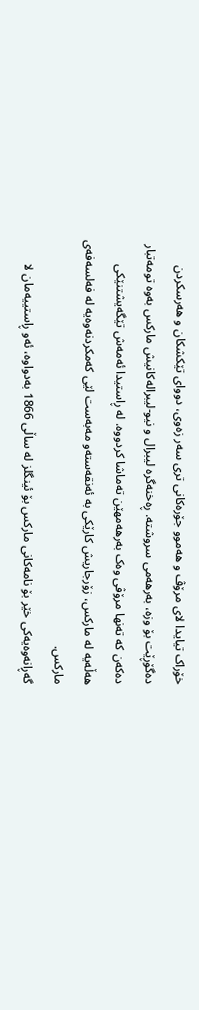خۆراک تیایدا لای مرۆڤ و هەموو جۆرەکانی تری سەر زەوی، دووای تێکشکان و هەرسکردن دەگۆڕێت بۆ وزە، بەرهەمی سروشتە. ڕەخنەگرە لیبرال و نیو-لیبرالەکانیش مارکس بەوە تومەتبار دەکەن کە تەنها مرۆڤی وەک بەرهەمهێن تەماشا کردووە. لە ڕاستیدا ئەمەش تێگەیشتنێکی هەڵەیە لە مارکس، زۆرجاریش کارێکی بە ئەنقەستەو مەبەست لێی کەمکردنەوەیە لە فەلسەفەی مارکس.
گەڕانەوەیەکی خێر بۆ نامەکانی مارکس بۆ ئینگلز لە ساڵی 1866 بەدواوە، ئەو ڕاستییەمان لا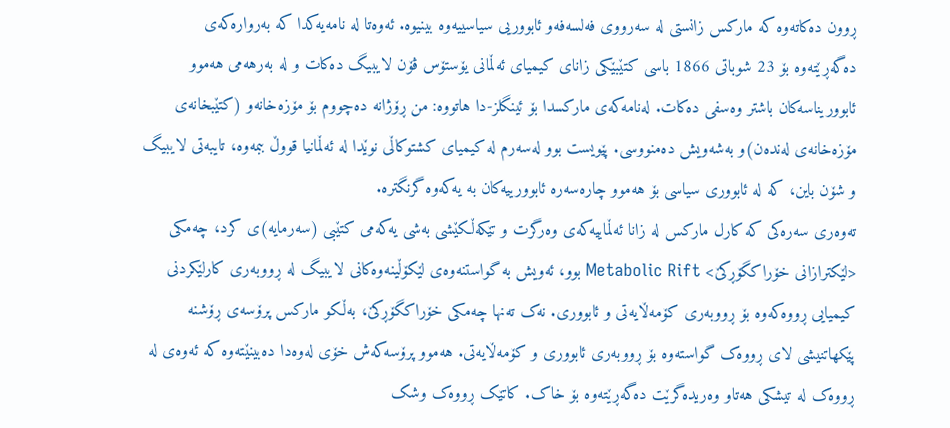ڕوون دەکاتەوە کە مارکس زانستی لە سەرووی فەلسەفەو ئابووریی سیاسییەوە بینیوە. ئەوەتا لە نامەیەکدا کە بەروارەکەی دەگەڕێتەوە بۆ 23 شوباتی 1866 باسی کتێبێکی زانای کیمیای ئەڵمانی یۆستۆس ڤۆن لایبیگ دەکات و لە بەرهەمی هەموو ئابووریناسەکان باشتر وەسفی دەکات. لەنامەکەی مارکسدا بۆ ئینگلز-دا هاتووە: من ڕۆژانە دەچووم بۆ مۆزەخانەو (کتێبخانەی مۆزەخانەی لەندەن)و بەشەویش دەمنووسی. پێویست بوو لەسەرم لە کیمیای کشتوکاڵی نوێدا لە ئەڵمانیا قووڵ ببمەوە، تایبەتی لایبیگ و شۆن باین، کە لە ئابووری سیاسی بۆ هەموو چارەسەرە ئابوورییەکان بە یەکەوە گرنگترە.
تەوەری سەرەکی کە کارل مارکس لە زانا ئەڵماییەکەی وەرگرت و تێکەڵکێشی بەشی یەکەمی کتێبی (سەرمایە)ی کرد، چەمکی <لێکترازانی خۆراکگۆڕکێ> Metabolic Rift بوو، ئەویش بە گواستنەوەی لێکۆڵینەوەکانی لایبیگ لە ڕووبەری کارلێکردنی کیمیایی ڕووەکەوە بۆ ڕووبەری کۆمەڵایەتی و ئابووری. نەک تەنها چەمکی خۆراکگۆڕکێ، بەڵکو مارکس پرۆسەی ڕۆشنە پێکهاتنیشی لای ڕووەک گواستەوە بۆ ڕووبەری ئابووری و کۆمەڵایەتی. هەموو پرۆسەکەش خۆی لەوەدا دەبینێتەوە کە ئەوەی لە ڕووەک لە تیشکی هەتاو وەریدەگرێت دەگەڕێتەوە بۆ خاک. کاتێک ڕووەک وشک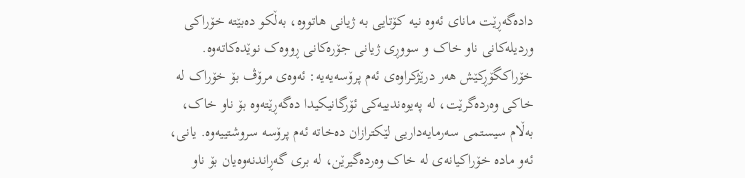دادەگەڕێت مانای ئەوە نیە کۆتایی بە ژیانی هاتووە، بەڵکو دەبێتە خۆراکی وردیلەکانی ناو خاک و سووڕی ژیانی جۆرەکانی ڕووەک نوێدەکاتەوە. خۆراکگۆڕکێش هەر درێژکراوەی ئەم پرۆسەیەیە: ئەوەی مرۆڤ بۆ خۆراک لە خاکی وەردەگرێت، لە پەیوەندییەکی ئۆرگانیکیدا دەگەڕێتەوە بۆ ناو خاک، بەڵام سیستمی سەرمایەداریی لێکترازان دەخاتە ئەم پرۆسە سروشتییەوە. یانی، ئەو مادە خۆراکیانەی لە خاک وەردەگیرێن، لە بری گەڕاندنەوەیان بۆ ناو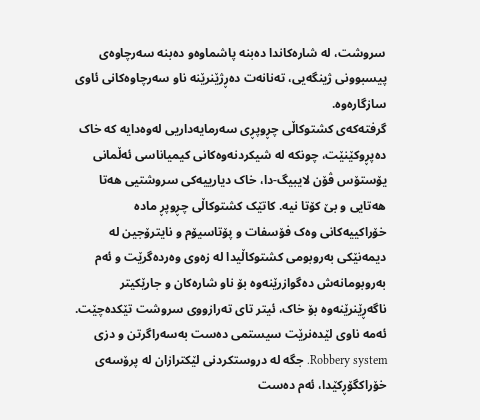سروشت، لە شارەکاندا دەبنە پاشماوەو دەبنە سەرچاوەی پیسبوونی ژینگەیی، تەنانەت دەڕژێنرێنە ناو سەرچاوەکانی ئاوی سازگارەوە.
گرفتەکەی کشتوکاڵی چڕوپڕی سەرمایەداریی لەوەدایە کە خاک دەپڕوکێنێت، چونکە لە شیکردنەوەکانی کیمیاناسی ئەڵمانی یۆستۆس ڤۆن لایبیگ-دا، خاک دیارییەکی سروشتیی هەتا هەتایی و بێ کۆتا نیە. کاتێک کشتوکاڵی چڕوپڕ مادە خۆراکییەکانی وەک فۆسفات و پۆتاسیۆم و نایترۆجین لە دیمەنێکی بەروبومی کشتوکاڵیدا لە زەوی وەردەگرێت و ئەم بەروبومانەش دەگوازرێنەوە بۆ ناو شارەکان و جارێکیتر ناگەڕێنرێنەوە بۆ خاک، ئیتر تای تەرازووی سروشت تێکدەچێت. ئەمە ناوی لێدەنرێت سیستمی دەست بەسەراگرتن و دزی Robbery system. جگە لە دروستکردنی لێکترازان لە پرۆسەی خۆراکگۆڕکێدا، ئەم دەست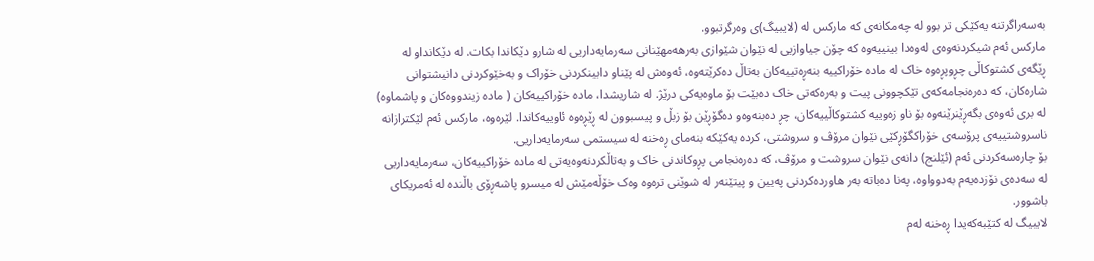بەسەراگرتنە یەکێکی تر بوو لە چەمکانەی کە مارکس لە (لایبیگ)ی وەرگرتبوو.
مارکس ئەم شیکردنەوەی لەوەدا بینییەوە کە چۆن جیاوازیی لە نێوان شێوازی بەرهەمهێنانی سەرمایەداریی لە شارو دێکاندا بکات. لە دێکانداو لە ڕێگەی کشتوکاڵی چڕوپڕەوە خاک لە مادە خۆراکییە بنەڕەتییەکان بەتاڵ دەکرێتەوە، ئەوەش لە پێناو دابینکردنی خۆراک و بەخێوکردنی دانیشتوانی شارەکان، کە دەرەنجامەکەی تێکچوونی پیت و بەرەکەتی خاک دەبێت بۆ ماوەیەکی درێژ. لە شاریشدا، مادە خۆراکییەکان ( مادە زیندووەکان و پاشماوە) لە بری ئەوەی بگەڕێنرێنەوە بۆ ناو زەوییە کشتوکاڵییەکان، چڕ دەبنەوەو دەگۆڕێن بۆ زبڵ و پیسبوون لە ڕێڕەوە ئاوییەکاندا. لێرەوە، مارکس ئەم لێکترازانە ناسروشتییەی پرۆسەی خۆراکگۆڕکێی نێوان مرۆڤ و سروشتی، کردە یەکێکە بنەمای ڕەخنە لە سیستمی سەرمایەداریی.
بۆ چارەسەکردنی ئەم (ئێلنج) دانەی نێوان سروشت و مرۆڤ، کە دەرەنجامی پڕوکاندنی خاک و بەتاڵکردنەوەیەتی لە مادە خۆراکییەکان، سەرمایەداریی لە سەدەی نۆزدەیەم بەدوواوە، پەنا دەباتە بەر هاوردەکردنی پەیین و پیتێنەر لە شوێنی ترەوە وەک خۆڵەمێش لە میسرو پاشەڕۆی باڵندە لە ئەمریکای باشوور.
لایبیگ لە کتێبەکەیدا ڕەخنە لەم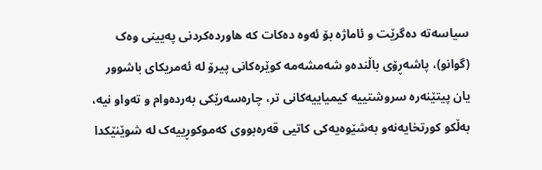سیاسەتە دەگرێت و ئاماژە بۆ ئەوە دەکات کە هاوردەکردنی پەیینی وەک (گوانو)، پاشەڕۆی باڵندەو شەمشەمە کوێرەکانی پیرۆ لە ئەمریکای باشوور یان پیتێنەرە سروشتییە کیمیاییەکانی تر، چارەسەرێکی بەردەوام و تەواو نیە، بەڵکو کورتخایەنەو بەشێوەیەکی کاتیی قەرەبووی کەموکوڕییەک لە شوێنێکدا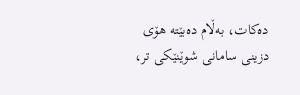دەکات، بەڵام دەبێتە هۆی دزینی سامانی شوێنێکی تر،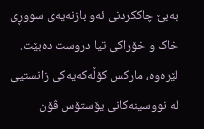بەبێ چاککردنی ئەو بازنەیەی سووڕی خاک و خۆراکی تیا دروست دەبێت.
لێرەوە، مارکس کۆڵەکەیەکی زانستیی لە نووسینەکانی یۆستۆس ڤۆن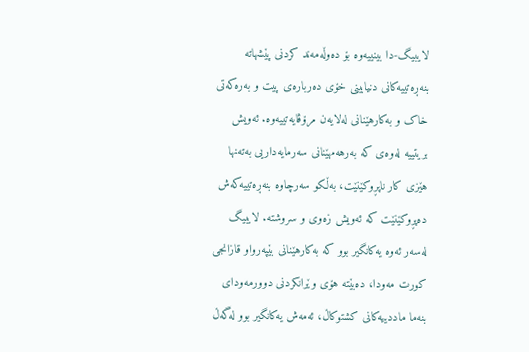لایبیگ-دا بینییەوە بۆ دەوڵەمەند کردنی پێشهاتە بنەڕەتییەکانی دنیابینی خۆی دەربارەی پیت و بەرەکەتی خاک و بەکارهێنانی لەلایەن مرۆڤایەتییەوە. ئەویش بریتییە لەوەی کە بەرهەمهێنانی سەرمایەداریی بەتەنها هێزی کار ناپڕوکێنێت، بەڵکو سەرچاوە بنەڕەتییەکەش دەپڕوکێنێت کە ئەویش زەوی و سروشتە. لایبیگ لەسەر ئەوە یەکانگیر بوو کە بەکارهێنانی بێپەرواو قازانجی کورت مەودا، دەبێتە هۆی وێرانکردنی دوورمەودای بنەما ماددییەکانی کشتوکاڵ، ئەمەش یەکانگیر بوو لەگەڵ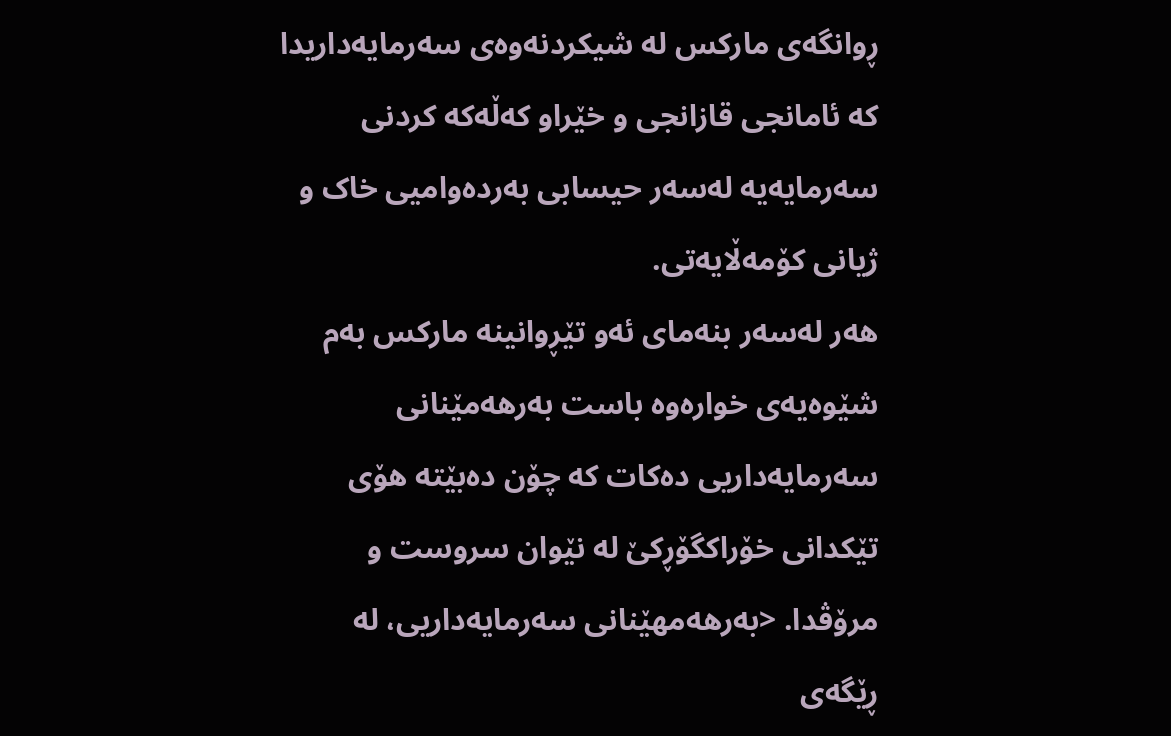ڕوانگەی مارکس لە شیکردنەوەی سەرمایەداریدا کە ئامانجی قازانجی و خێراو کەڵەکە کردنی سەرمایەیە لەسەر حیسابی بەردەوامیی خاک و ژیانی کۆمەڵایەتی.
هەر لەسەر بنەمای ئەو تێڕوانینە مارکس بەم شێوەیەی خوارەوە باست بەرهەمێنانی سەرمایەداریی دەکات کە چۆن دەبێتە هۆی تێکدانی خۆراکگۆڕکێ لە نێوان سروست و مرۆڤدا. <بەرهەمهێنانی سەرمایەداریی، لە ڕێگەی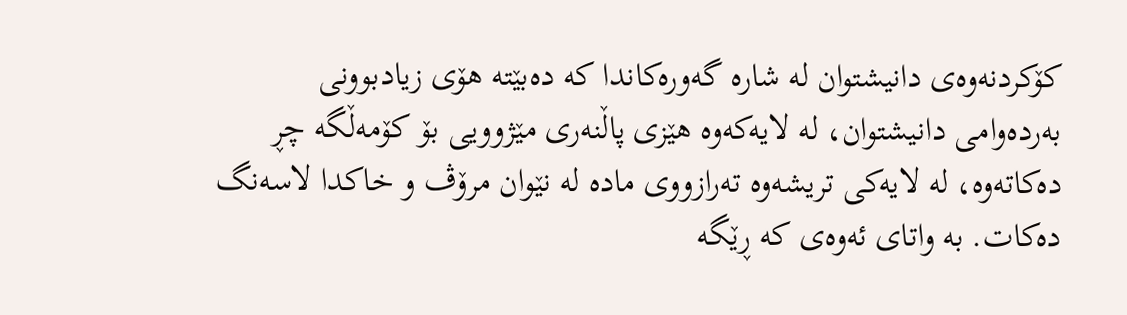کۆکردنەوەی دانیشتوان لە شارە گەورەکاندا کە دەبێتە هۆی زیادبوونی بەردەوامی دانیشتوان، لە لایەکەوە هێزی پاڵنەری مێژوویی بۆ کۆمەڵگە چڕ دەکاتەوە، لە لایەکی تریشەوە تەرازووی مادە لە نێوان مرۆڤ و خاکدا لاسەنگ دەکات. بە واتای ئەوەی کە ڕێگە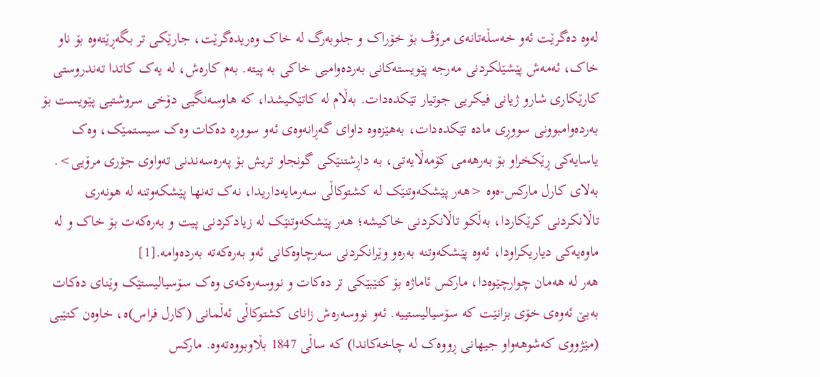لەوە دەگرێت ئەو خەسڵەتانەی مرۆڤ بۆ خۆراک و جلوبەرگ لە خاک وەریدەگرێت، جارێکی تر بگەڕێتەوە بۆ ناو خاک، ئەمەش پێشێلکردنی مەرجە پێویستەکانی بەردەوامیی خاکی بە پیتە. بەم کارەش، لە یەک کاتدا تەندروستی کارێکاری شارو ژیانی فیکریی جوتیار تێکدەدات. بەڵام لە کاتێکیشدا، کە هاوسەنگیی دۆخی سروشتیی پێویست بۆ بەردەوامبوونی سووڕی مادە تێکدەدات، بەهێزەوە داوای گەڕانەوەی ئەو سووڕە دەکات وەک سیستمێک، وەک یاسایەکی ڕێکخراو بۆ بەرهەمی کۆمەڵایەتی، بە داڕشتنێکی گونجاو تریش بۆ پەرەسەندنی تەواوی جۆری مرۆیی>. بەلای کارل مارکس-ەوە <هەر پێشکەوتنێک لە کشتوکاڵی سەرمایەداریدا، نەک تەنها پێشکەوتنە لە هونەری تاڵانکردنی کرێکاردا، بەڵکو تاڵانکردنی خاکیشە؛ هەر پێشکەوتنێک لە زیادکردنی پیت و بەرەکەت بۆ خاک و لە ماوەیەکی دیاریکراودا، ئەوە پێشکەوتنە بەرەو وێرانکردنی سەرچاوەکانی ئەو بەرەکەتە بەردەوامە.[1]
هەر لە هەمان چوارچێوەدا، مارکس ئاماژە بۆ کتێبێکی تر دەکات و نووسەرەکەی وەک سۆسیالیستێک وێنای دەکات بەبێ ئەوەی خۆی بزانێت کە سۆسیالیستییە. ئەو نووسەرەش زانای کشتوکاڵی ئەڵمانی (کارل فراس)ە، خاوەن کتێبی (مێژووی کەشوهەواو جیهانی ڕووەک لە چاخەکاندا) کە ساڵی 1847 بڵاوبووەتەوە. مارکس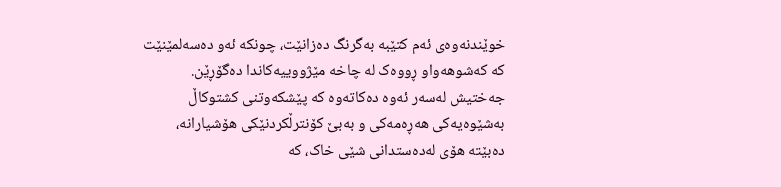خوێندنەوەی ئەم کتێبە بەگرنگ دەزانێت، چونکە ئەو دەسەلمێنێت کە کەشوهەواو ڕووەک لە چاخە مێژووییەکاندا دەگۆڕێن. جەختیش لەسەر ئەوە دەکاتەوە کە پێشکەوتنی کشتوکاڵ بەشێوەیەکی هەڕەمەکی و بەبێ کۆنترڵکردنێکی هۆشیارانە، دەبێتە هۆی لەدەستدانی شێی خاک، کە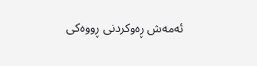ئەمەش ڕەوکردنی ڕووەکی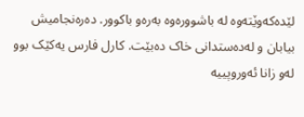لێدەکەوێتەوە لە باشوورەوە بەرەو باکوور. دەرەنجامیش بیابان و لەدەستدانی خاک دەبێت. کارل فارس یەکێک بوو لەو زانا ئەوروپییە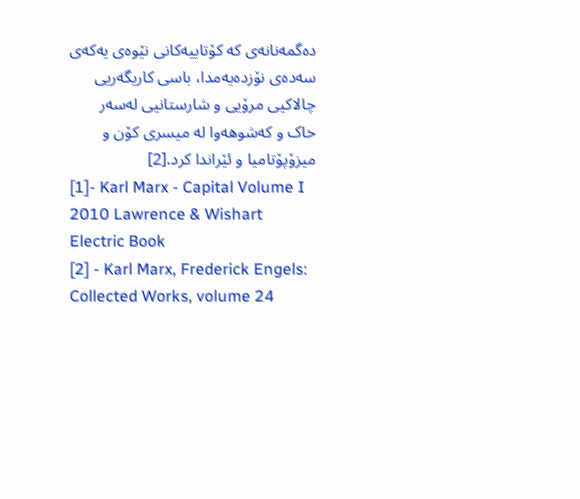دەگمەنانەی کە کۆتاییەکانی نێوەی یەکەی سەدەی نۆزدەیەمدا، باسی کاریگەریی چالاکیی مرۆیی و شارستانیی لەسەر خاک و کەشوهەوا لە میسری کۆن و میزۆپۆتامیا و ئێراندا کرد.[2]
[1]- Karl Marx - Capital Volume I
2010 Lawrence & Wishart Electric Book
[2] - Karl Marx, Frederick Engels: Collected Works, volume 24